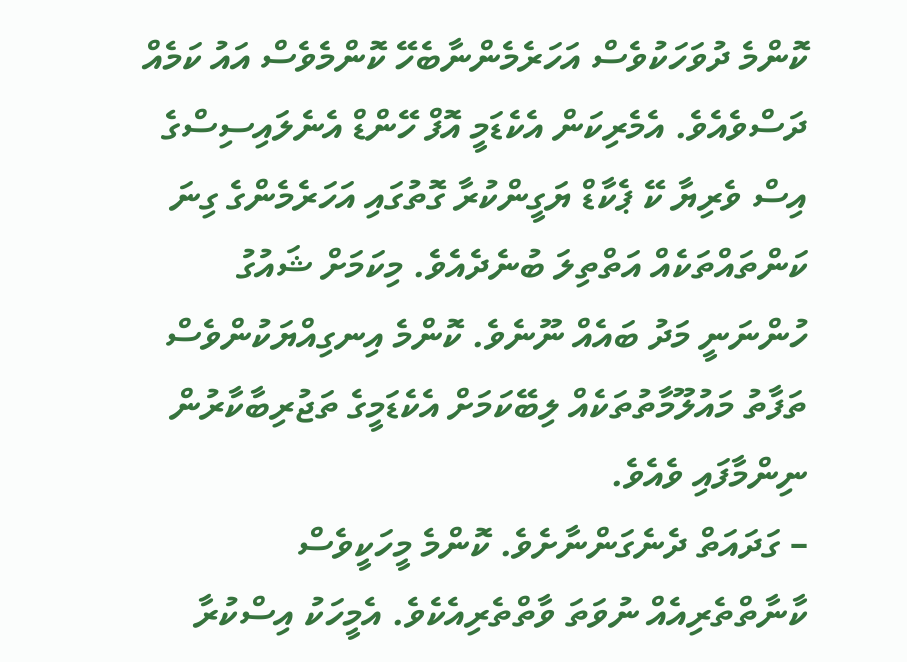ކޮންމެ ދުވަހަކުވެސް އަހަރެމެންނާބެހޭ ކޮންމެވެސް އައު ކަމެއް ދަސްވެއެވެ. އެމެރިކަން އެކެޑަމީ އޮފް ހޭންޑް އެނެލައިސިސްގެ އިސް ވެރިޔާ ކޭ ޕެކާޑް ޔަގީންކުރާ ގޮތުގައި އަހަރެމެންގެ ގިނަ ކަންތައްތަކެއް އަތްތިލަ ބުނެދެއެވެ. މިކަމަށް ޝައުގު ހުންނަނީ މަދު ބައެއް ނޫނެވެ. ކޮންމެ އިނގިއްޔަކުންވެސް ތަފާތު މައުލޫމާތުތަކެއް ލިބޭކަމަށް އެކެޑަމީގެ ތަޖުރިބާކާރުން ނިންމާފައި ވެއެވެ.
– ގަދައަތް ދެނެގަންނާށެވެ. ކޮންމެ މީހަކީވެސް ކާނާތްތެރިއެއް ނުވަތަ ވާތްތެރިއެކެވެ. އެމީހަކު އިސްކުރާ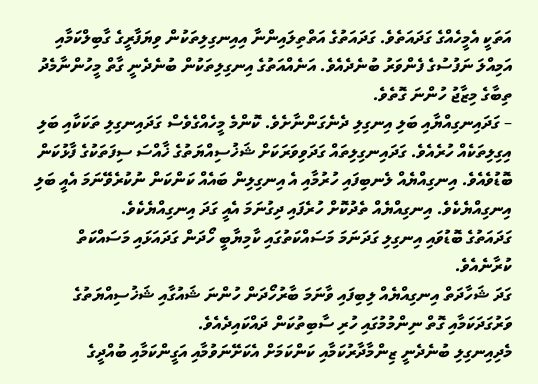އަތަކީ އެމީހެއްގެ ގަދައަތެވެ. ގަދައަތުގެ އަތްތިލައިންނާ އިއިނގިލިތަކުން ވިޔަފާރީގެ ގާބިލްކަމާއި އަމިއްލަ ނަފުސުގެ ފެންވަރު ބުނެދެއެވެ. އަނެއްއަތުގެ އިނގިލިތަކުން ބުނެދެނީ ގާތް މީހުންނާމެދު ތިބާގެ މިޒާޖު ހުންނަ ގޮތެވެ.
– ގަދައިނގިއްޔާއި ބަލި އިނގިލި ދެނެގަންނާށެވެ. ކޮންމެ މީހެއްގެވެސް ގަދައިނގިލި ތަކަކާއި ބަލި އިގިލިތަކެއް ހުރެއެވެ. ގަދައިނގިލިތައް ގަދަވިވަރަކަށް ޝަޚުސިއްޔަތުގެ ޚާއްސަ ސިފަތަކުގެ ފާޅުކަން ބޮޑުވެއެވެ. އިނގިއްޔެއް ލެނބިފައި ހުރުމާއި އެ އިނގިލިން ބައެއް ކަންކަން ނުކުރެވޭނަމަ އެއީ ބަލި އިނގިއްޔެކެވެ. އިނގިއްޔެއް ތެދުކޮށް ހުރެފައި ދިގުނަމަ އެއީ ގަދަ އިނގިއްޔެކެވެ.
ގަދައަތުގެ ބޮޑުވައި އިނގިލި ގަދަނަމަ މަސައްކަތުގައި ކާމިޔާބީ ހޯދަން ގަދައަޅައި މަސައްކަތް ކުރާނެއެވެ.
ގަދަ ޝަހާދަތް އިނގިއްޔެއް ލިބިފައި ވާނަމަ ބާރުހޯދަން ހުންނަ ޝައުގާއި ޝަޚުސިއްޔަތުގެ ވަރުގަދަކަމާއި ގޮތް ނިންމުމުގައި ހުރި ސާބިތުކަން ދައްކައިދެއެވެ.
މެދިއިނގިލި ބުނެދެނީ ޒިންމާދާރުކަމާއި ކަންކަމަށް އެކަށޭނަވުމާއި އަގީންކަމާއި ބުއްދީގެ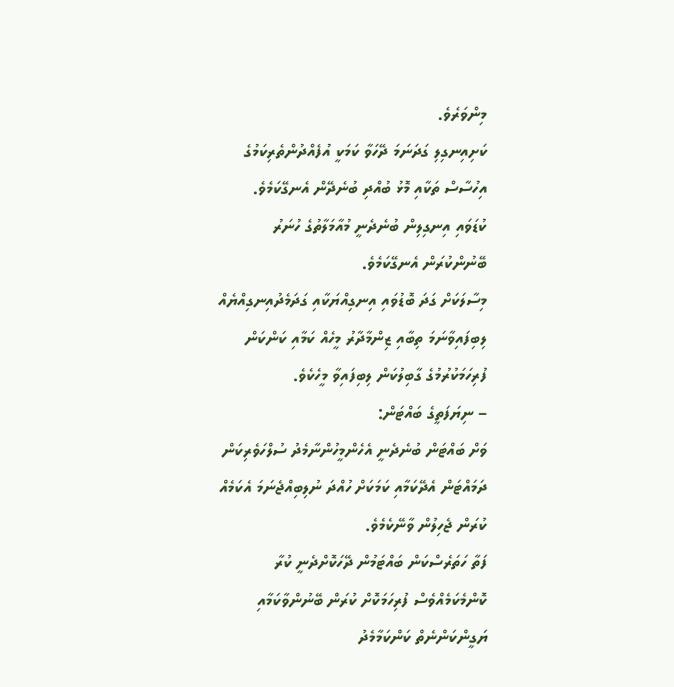މިންވަރެވެ.
ކަށިއިނގިލި ގަދަނަމަ ދޭހަވާ ކަމަކީ އުފެއްދުންތެރިކަމުގެ އިހުސާސް ތަކާއި މޮޅު ބުއްދި ބުނެދޭން އެނގޭކަމެވެ.
ކުޑަވައި އިނގިލިން ބުނެދެނީ މުއާމަލާތުގެ ހުނަރު ބޭނުންކުރަން އެނގޭކަމެވެ.
މިސާލަކަށް ގަދަ ބޮޑުވައި އިނގިއްޔަކާއި ގަދަމެދުއިނގިއްޔެއް ލިބިފައިވާނަމަ ތިބާއި ޒިންމާދާރު މީހެއް ކަމާއި ކަންކަން ފުރިހަމަކުރުމުގެ ގާބިލުކަން ލިބިފައިވާ މީހެކެވެ.
– ނިޔަފަތީގެ ބައްޓަން:
ވަށް ބައްޓަން ބުނެދެނީ އެހެންމީހުންނާމެދު ސުލްހަވެރިކަން ދަމައްޓަން އެދޭކަމާއި ކަމަކަށް ހުއްދަ ނުލިބިއްޖެނަމަ އެކަމެއް ކުރަން ޖެހިލުން ވާނޭކެމެވެ.
ފަތާ ހަތަރެސްކަން ބައްޓަމުން ދޭހަކޮށްދެނީ ކުރާ ކޮންމެކަމެއްވެސް ފުރިހަމަކޮށް ކުރަން ބޭނުންވާކަމާއި ޔަގީންކަންނެތް ކަންކަމާމެދު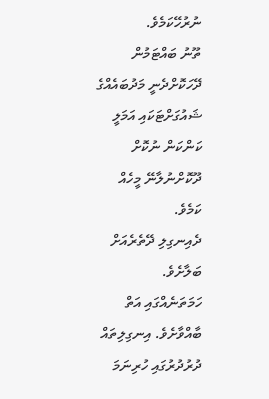ނުރުހޭކަމެވެ.
ތޫނު ބައްޓަމުން ދޭހަކޮށްދެނީ މަދުބައެއްގެ ޝައުގަށްޓަކައި އަމަލީ ކަންކަން ނުކޮށް ދޫކޮށްނުލާނޭ މީހެއް ކަމެވެ.
ދެއިނގިލި ދޭތެރެއަށް ބަލާށެވެ.
ހަމަތަނެއްގައި އަތް ބާއްވާށެވެ. އިނގިލިތައް ދުރުދުރުގައި ހުރިނަމަ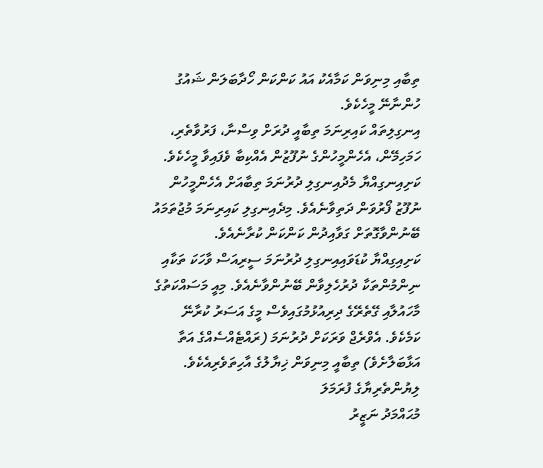ތިބާއި މިނިވަން ކަމާއެކު އައު ކަންކަން ހޯދާބަލަން ޝައުގު ހުންނާނޭ މީހެކެވެ.
އިނގިލިތައް ކައިރިނަމަ ތިބާއީ ދުރަށް ވިސްނާ، ފަރުވާތެރި، ހަމަހިމޭން، އެހެންމީހުންގެ ނުފޫޒުން އެއްކިބާ ވެފައިވާ މީހެކެވެ.
ކަށިއިނގިއްޔާ މެދުއިނގިލި ދުރުނަމަ ތިބާއަށް އެހެންމީހުން ނުފޫޒު ފޯރުވަން ދަތިވާނެއެވެ. މިދެއިނގިލި ކައިރިނަމަ މުޖުތަމައު ބޭނުންވާގޮތަށް ގަވާއިދުން ކަންކަން ކުރާނެއެވެ.
ކަށިއިގިއްޔާ ކުޑަވައިއިނގިލި ދުރުނަމަ ސީރިއަސް ވާހަކަ ތަކާއި ނިންމުންތަކާ ދުރުހެލިވާން ބޭނުންވާނެއެވެ. މިއީ މަސައްކަތުގެ މާހައުލާއި ގޭތެރޭގެ ދިރިއުޅުމުގައިވެސް މީގެ އަސަރު ކުރާނޭ ކަމެކެވެ. އެވްރެޖް ވަރަކަށް ދުރުނަމަ (ރައްޓެއްސެއްގެ އަތާ އަޅާބަލާށެވެ) ތިބާއީ މިނިވަން ޚިޔާލުގެ އާހިތަވެރިއެކެވެ.
ލިޔުންތެރިޔާގެ ފުރަމަލަ
މުޙައްމަދު ނަޒީރު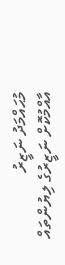މުޙައްމަދު ނަޒީރު
އާއްމުކޮށް ނަޒީރުގެ ލިޔުންތައް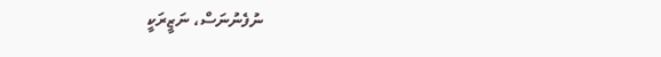ނުފެނުނަސް، ނަޒީރަކީ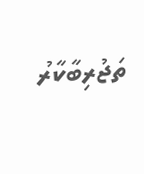ތަޖުރިބާކާރު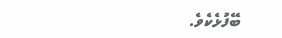ބޭފުޅެކެވެ.